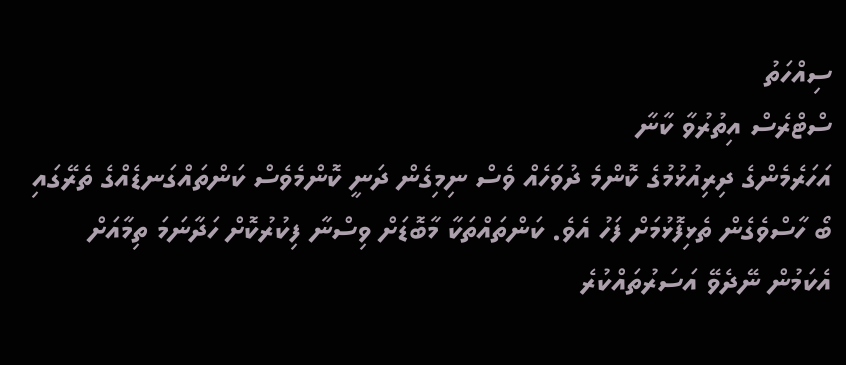ސިއްހަތު
ސްޓްރެސް އިތުރުވާ ކާނާ
އަހަރެމެންގެ ދިރިއުޅުމުގެ ކޮންމެ ދުވަހެއް ވެސް ނިމިގެން ދަނީ ކޮންމެވެސް ކަންތައްގަނޑެއްގެ ތެރޭގައި ބޯ ހާސްވެގެން ތެޅިފޮޅުމަށް ފަހު އެވެ. ކަންތައްތަކާ މާބޮޑަށް ވިސްނާ ފިކުރުކޮށް ހަދާނަމަ ތިމާއަށް އެކަމުން ނޭދެވޭ އަސަރުތައްކުރެ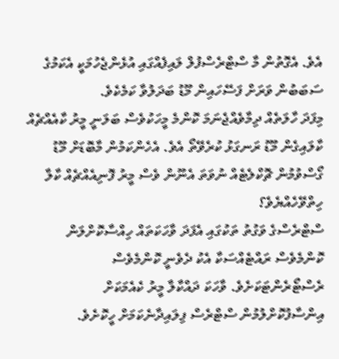އެވެ. އެގޮތުން މާ ސްޓްރެސްފުލް ލައިފެއްގައި އުޅެންޖެހުމަކީ އެކަމުގެ ސަބަބުން ވަރަށް ފަސޭހައިން މޫޑު ބަދަލުވާ ކަމެކެވެ.
މިފަދަ ހާލަތެއް ދިމާވެއްޖެނަމަ ކޮންމެ މީހަކުވެސް ބަލަނީ މީރު ކާއެއްޗެއް ކާލައިގެން މޫޑު ރަނގަޅު ކުރެވޭތޯ އެވެ. އެހެންކަމުން މާބޮޑަށް މޫޑު ގޯސްވުމުން ޗޮކްލެޓެއް ނުވަތަ އެނޫން ވެސް މީރު ފޮނިއެއްޗެއް ކާލާ ހިތްވޭހެއްޔެވެ؟
ސްޓްރެސްގެ ވަގުތު ތަކުގައި އެފަދަ ވާހަކަތައް ހިއްސާކޮށްލަން ކޮންމެވެސް ރައްޓެއްސަކާ އެކު ދެވެނީ ކޮންމެވެސް ރެސްޓޯރެންޓަކަށެވެ. ވާހަކަ ދައްކާލާ މީރު ކެއެމަކަށް އިންސާފުކޮށްލުމުން ސްޓްރެސް ފިލައިދާނެކަމަށް ހީކޮށެވެ.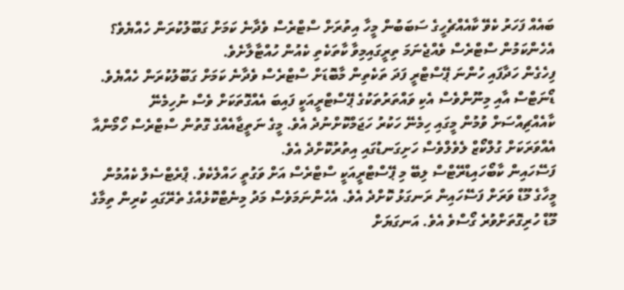ބައެއް ފަހަރު ކެވޭ ކާއެއްޗެހީގެ ސަބަބުން މީހާ އިތުރަށް ސްޓްރެސް ވެދާނެ ކަމަށް ގަބޫލުކުރަން ހެއްޔެވެ؟
އެހެންކަމުން ސްޓްރެސް ވެއްޖެނަމަ ތިރީގައިމިވާ ކާތަކެތި ކެއުން ހުއްޓާލާށެވެ.
ފިހެގެން ހަދާފައި ހުންނަ ޕޭސްޓްރީ ފަދަ ތަކެތިން މާބޮޑަށް ސްޓްރެސް ވެދާނެ ކަމަށް ގަބޫލުކުރަން ހެއްޔެވެ. ޑޯނަޓްސް އާއި މިނޫންވެސް އެކި ވައްތަރުތަކުގެ ޕޭސްޓްރީއަކީ ފައިބަ އެއްގޮތަކަށް ވެސް ނުހިމެނޭ ކާއެއްޗިއްސަށް ވުމުން މީގައި ހިމެނޭ ހަކުރު ހަޖަމްކޮށްނުދެ އެވެ. މީގެ ނަތީޖާއެއްގެ ގޮތުން ސްޓްރެސް ހޯމޯންއާ އެއްވަރަކަށް ގުލްކޯޒް ލެވެލްވެސް ހަށިގަނޑުގައި އިތުރުކޮށްދެ އެވެ.
ފަސޭހައިން ކާބޯހައިޑްރޭޓްސް ލިބޭ މި ޕޭސްޓްރީއަކީ ސްޓްރެސް އަށް ވަގުތީ ހައްލެކެވެ. ޕްރެޓްސެލް ކެއުމުން މީހާގެ މޫޑް ވަރަށް ފަސޭހައިން ރަނގަޅު ކޮށްދެ އެވެ. އެހެންނަމަވެސް މަދު މިނެޓްކޮޅެއްގެ ތެރޭގައި ކުރިން ތިމާގެ މޫޑް ހުރިގޮތަށްވުރެ ގޯސްވެ އެވެ. އަނގަޔަށް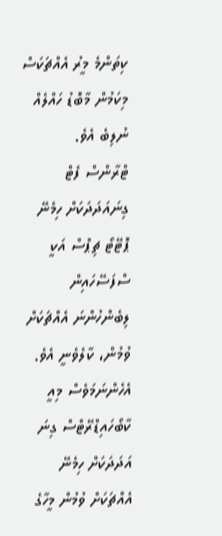ކިތަންމެ މީރު އެއްޗަކަސް މިކަމުން މާބޮޑު ހައްލެއް ނުލިބެ އެވެ.
ޓްރާންސް ފެޓް ގިނައަދަދަކަށް ހިމެނޭ ޕޮޓޭޓޯ ޗިޕްސް އަކީ ސްފަސޭހައިން ލިބެންހުންނަ އެއްޗަކަށް ވުމުން، ކާލެވެނީ އެވެ. އެހެންނަމަވެސް މިއީ ކާބޯހައިޑްރޭޓްސް ގިނަ އަދަދަކަށް ހިމެނޭ އެއްޗަކަށް ވުމުން މީހާގެ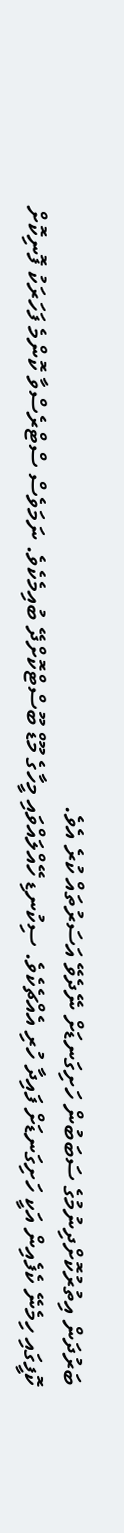ބަރުދަން އިތުރުކޮށްދިނުމުގެ ސަބަބުން ހަށިގަނޑަށް ނޭދެވޭ އަސަރުތައް ކުރެ އެވެ.
ކޮފީގައި ހިމެނޭ ކެފެއިން އަކީ ހަށިގަނޑަށް ފައިދާ ހުރި އެއްޗެކެވެ. ސިކުނޑި ހޭއްލައްވައި މީހާގެ މޫޑް ބޫސްޓްކޮށްދޭ ބުއިމެކެވެ. ނަމަވެސް ސްޓްރެސްވާ ކޮންމެ ފަހަރަކު ފޮނިކޮށް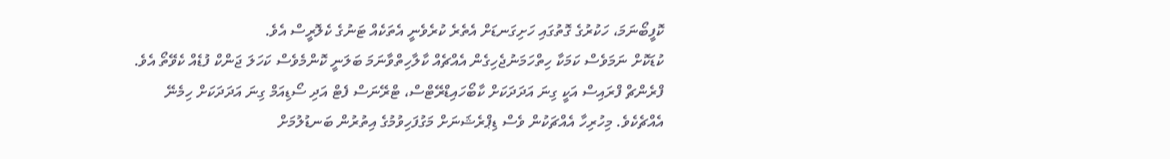ކޮފީބޯނަމަ، ހަކުރުގެ ގޮތުގައި ހަށިގަނޑަށް އެތެރެ ކުރެވެނީ އެތަކެއް ޓަނުގެ ކެލޮރީސް އެވެ.
ކުޑަކޮށް ނަމަވެސް ކަމަކާ ހިތްހަމަނުޖެހިގެން އެއްޗެއް ކާލާހިތްވާނަމަ ބަލަނީ ކޮންމެވެސް ކަހަލަ ޖަންކް ފުޑެއް ކެވޭތޯ އެވެ. ފްރެންޗް ފްރައިސް އަކީ ގިނަ އަދަދަކަށް ކާބޯހައިޑްރޭޓްސް، ޓްރޭނަސް ފެޓް އަދި ސޯޑިއަމް ގިނަ އަދަދަކަށް ހިމެނޭ އެއްޗެކެވެ. މިހުރިހާ އެއްޗަކުން ވެސް ޑިޕްރެޝަނަށް މަގުފަހިވުމުގެ އިތުރުން ބަނޑުލުމަށް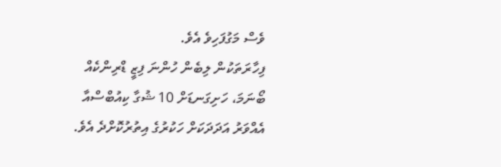ވެސް މަގުފަހިވެ އެވެ.
ފިހާރަތަކުން ލިބެން ހުންނަ ފިޒީ ޑްރިންކެއް ބޯނަމަ، ހަށިގަނޑަށް 10 ޝުގާ ކިއުބްސްއާ އެއްވަރު އަދަދަކަށް ހަކުރުގެ އިތުރުކޮށްދެ އެވެ.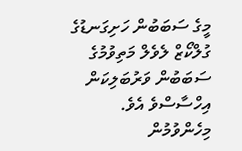މީގެ ސަބަބުން ހަށިގަނޑުގެ ގުލްކޯޒް ލެވެލް މަތިވުމުގެ ސަބަބުން ވަރުބަލިކަން އިހްސާސްވެ އެވެ. މިހެންވުމުން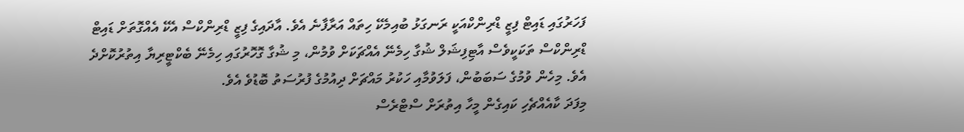ފަހަރުގައި ޑައިޓް ފިޒީ ޑްރިންކްއަކީ ރަނގަޅު ބުއިމެކޭ ހިތައް އަރާފާނެ އެވެ. އާދައިގެ ފިޒީ ޑްރިންކްސް އެކޭ އެއްގޮތަށް ޑައިޓް ޑްރިންކްސް ތަކަކީވެސް އާޓިފިޝަލް ޝުގާ ހިމެނޭ އެއްޗަކަށް ވުމުން، މި ޝުގާ ގޮހޮރުގައި ހިމެނޭ ބެކްޓީރިޔާ އިތުރުކޮށްދެ އެވެ. މިހެން ވުމުގެ ސަބަބުން، ފަލަވުމާއި ހަކުރު މައްޗަށް ދިއުމުގެ ފުރުސަތު ބޮޑުވެ އެވެ.
މިފަދަ ކާއެއްޗެހި ކައިގެން މީހާ އިތުރަށް ސްޓްރެސް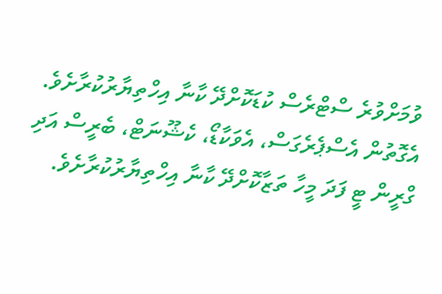ވުމަށްވުރެ ސްޓްރެސް ކުޑަކޮށްދޭ ކާނާ އިހްތިޔާރުކުރާށެވެ. އެގޮތުން އެސްޕެރެގަސް، އެވަކާޑޯ، ކެޝޫނަޓް، ބެރީސް އަދި ގްރީން ޓީ ފަދަ މީހާ ތަޒާކޮށްދޭ ކާނާ އިހްތިޔާރުކުރާށެވެ.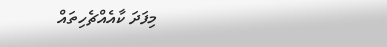މިފަދަ ކާއެއްޗެހިތައް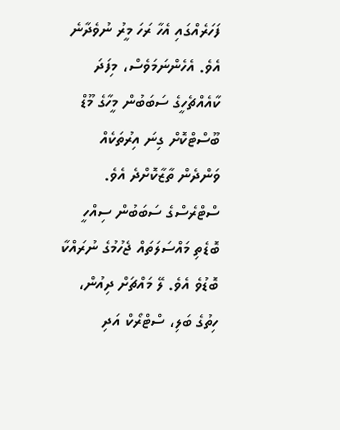ފަހަރެއްގައި އެހާ ރަހަ މީރު ނުވެދާނެ އެވެ. އެހެންނަމަވެސް، މިފަދަ ކާއެއްޗެހީގެ ސަބަބުން މީހާގެ މޫޑް ބޫސްޓްކޮށް ގިނަ އިރުތަކެއް ވަންދެން ތާޒާކޮށްދެ އެވެ.
ސްޓްރެސްގެ ސަބަބުން ސިއްހީ ބޮޑެތި މައްސަލަތައް ޖެހުމުގެ ނުރައްކާ ބޮޑުވެ އެވެ. ލޭ މައްޗަށް ދިއުން، ހިތުގެ ބަލި، ސްޓްރޯކް އަދި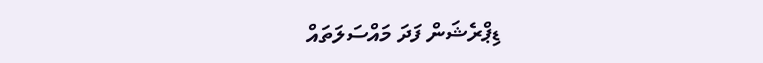ޑިޕްރެޝަން ފަދަ މައްސަލަތައް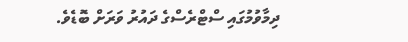ދިމާވުމުގައި ސްޓްރެސްގެ ދައުރު ވަރަށް ބޮޑެވެ.